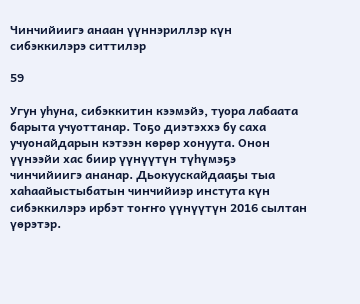Чинчийиигэ анаан үүннэриллэр күн сибэккилэрэ ситтилэр

59

Угун уһуна, сибэккитин кээмэйэ, туора лабаата барыта учуоттанар. Тоҕо диэтэххэ бу саха учуонайдарын кэтээн көрөр хонуута. Онон үүнээйи хас биир үүнүүтүн түһүмэҕэ чинчийиигэ ананар. Дьокуускайдааҕы тыа хаһаайыстыбатын чинчийиэр инстута күн сибэккилэрэ ирбэт тоҥҥо үүнүүтүн 2016 сылтан үөрэтэр.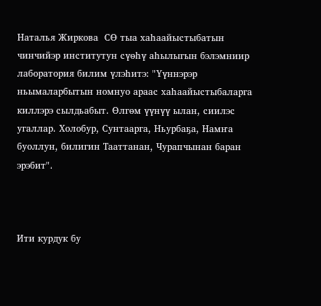Наталья Жиркова  СӨ тыа хаһаайыстыбатын чинчийэр институтун сүөһү аһылыгын бэлэмниир лаборатория билим үлэһитэ: "Үүннэрэр ньымаларбытын номнуо араас хаһаайыстыбаларга киллэрэ сылдьабыт. Өлгөм үүнүү ылан, сиилэс угаллар. Холобур, Сунтаарга, Ньурбаҕа, Намҥа буоллун, билигин Тааттанан, Чурапчынан баран эрэбит".



Ити курдук бу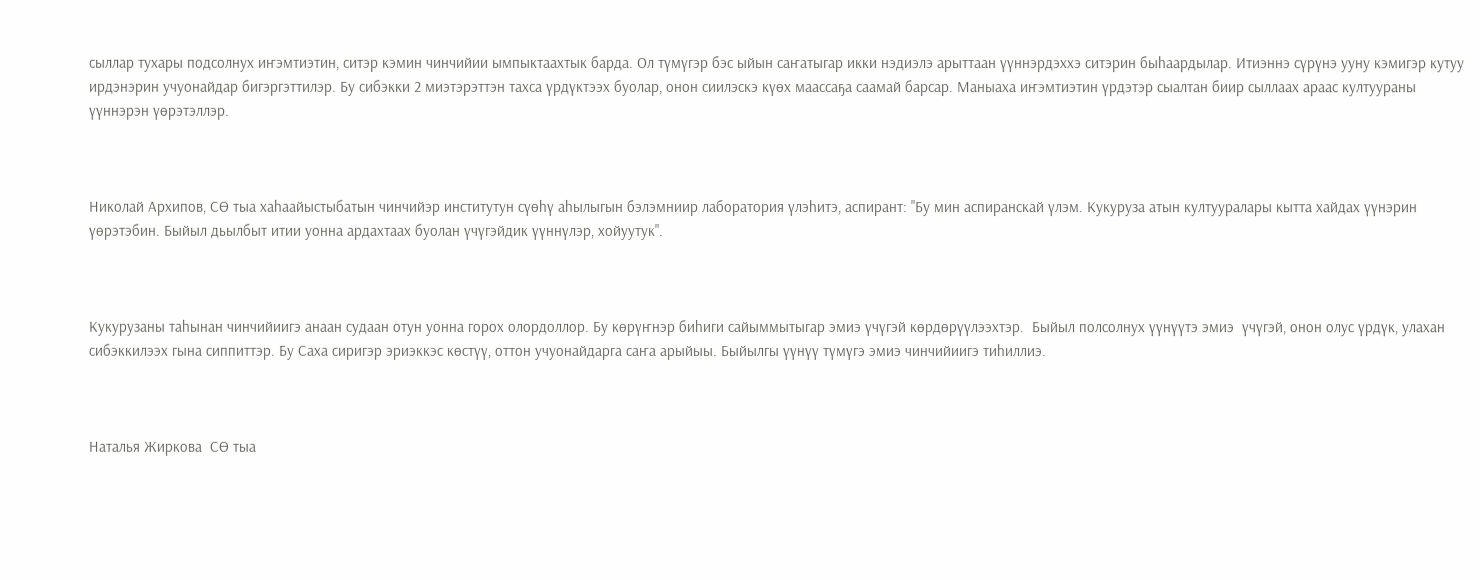сыллар тухары подсолнух иҥэмтиэтин, ситэр кэмин чинчийии ымпыктаахтык барда. Ол түмүгэр бэс ыйын саҥатыгар икки нэдиэлэ арыттаан үүннэрдэххэ ситэрин быһаардылар. Итиэннэ сүрүнэ ууну кэмигэр кутуу ирдэнэрин учуонайдар бигэргэттилэр. Бу сибэкки 2 миэтэрэттэн тахса үрдүктээх буолар, онон сиилэскэ күөх маассаҕа саамай барсар. Маныаха иҥэмтиэтин үрдэтэр сыалтан биир сыллаах араас култуураны үүннэрэн үөрэтэллэр.



Николай Архипов, СӨ тыа хаһаайыстыбатын чинчийэр институтун сүөһү аһылыгын бэлэмниир лаборатория үлэһитэ, аспирант: "Бу мин аспиранскай үлэм. Кукуруза атын култууралары кытта хайдах үүнэрин үөрэтэбин. Быйыл дьылбыт итии уонна ардахтаах буолан үчүгэйдик үүннүлэр, хойуутук".



Кукурузаны таһынан чинчийиигэ анаан судаан отун уонна горох олордоллор. Бу көрүҥнэр биһиги сайыммытыгар эмиэ үчүгэй көрдөрүүлээхтэр.  Быйыл полсолнух үүнүүтэ эмиэ  үчүгэй, онон олус үрдүк, улахан сибэккилээх гына сиппиттэр. Бу Саха сиригэр эриэккэс көстүү, оттон учуонайдарга саҥа арыйыы. Быйылгы үүнүү түмүгэ эмиэ чинчийиигэ тиһиллиэ.



Наталья Жиркова  СӨ тыа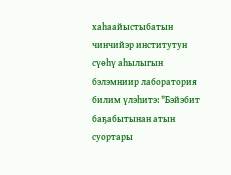хаһаайыстыбатын чинчийэр институтун сүөһү аһылыгын бэлэмниир лаборатория билим үлэһитэ: "Бэйэбит баҕабытынан атын суортары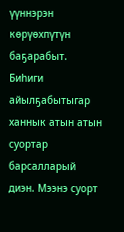үүннэрэн көрүөхпүтүн баҕарабыт. Биһиги айылҕабытыгар ханнык атын атын суортар барсалларый диэн. Мээнэ суорт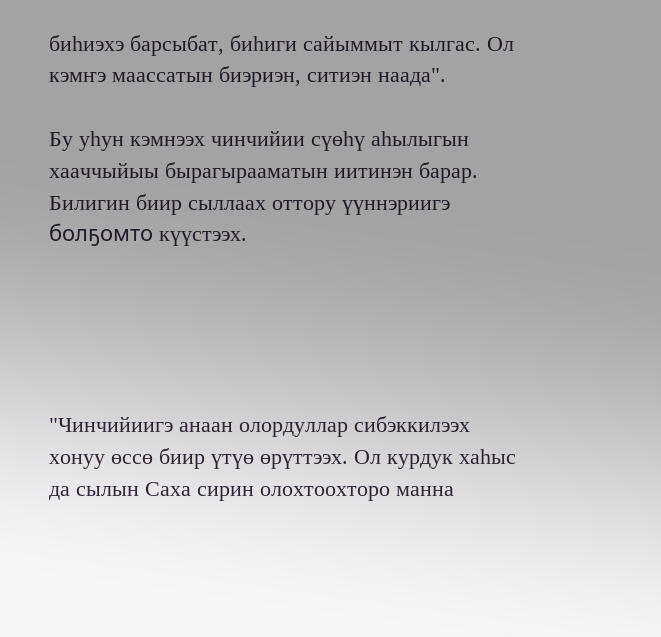биһиэхэ барсыбат, биһиги сайыммыт кылгас. Ол кэмҥэ маассатын биэриэн, ситиэн наада".

Бу уһун кэмнээх чинчийии сүөһү аһылыгын хааччыйыы бырагырааматын иитинэн барар. Билигин биир сыллаах оттору үүннэриигэ болҕомто күүстээх.





"Чинчийиигэ анаан олордуллар сибэккилээх хонуу өссө биир үтүө өрүттээх. Ол курдук хаһыс да сылын Саха сирин олохтоохторо манна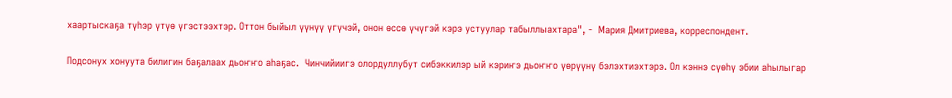хаартыскаҕа түһэр үтүө үгэстээхтэр. Оттон быйыл үүнүү үгүчэй, онон өссө үчүгэй кэрэ устуулар табыллыахтара", -  Мария Дмитриева, корреспондент.

Подсонух хонуута билигин баҕалаах дьоҥҥо аһаҕас.  Чинчийиигэ олордуллубут сибэккилэр ый кэриҥэ дьоҥҥо үөрүүнү бэлэхтиэхтэрэ. Ол кэннэ сүөһү эбии аһылыгар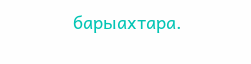барыахтара.